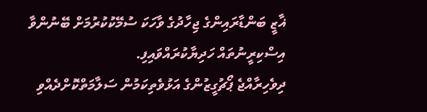ޣާޒީ ބަންޑާރައިންގެ ޖިހާދުގެ ވާހަކަ ސުމޭކުކުރުމަށް ބޭނުންވާ އިސްކިރީނުތައް ހަދިޔާކުރައްވައިފި.
ދިވެހިރާއްޖެ ޕޯޗުގީޒުންގެ އަޅުވެތިކަމުން ސަލާމަތްކޮށްދެއްވި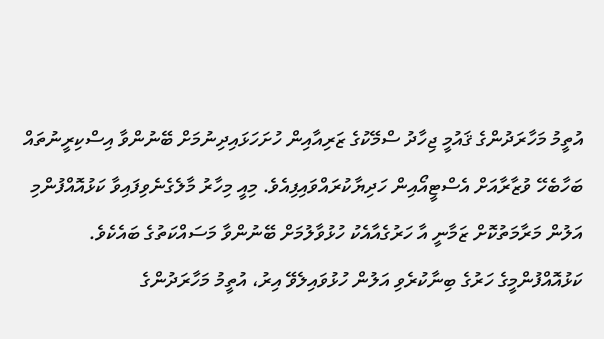އުތީމު މަހާރަދުންގެ ޤައުމީ ޖިހާދު ސްމޭކުގެ ޒަރިއާއިން ހުށަހަޅައިދިނުމަށް ބޭނުންވާ އިސްކިރީނުތައް ބަހާބެހޭ ވުޒާރާއަށް އެސްޓީއޯއިން ހަދިޔާކުރައްވައިފިއެވެ. މިއީ މިހާރު މާލެގެނެވިފައިވާ ކަޅުއޮއްފުންމި އަލުން މަރާމަތުކޮށް ޒަމާނީ އާ ހަރުގެއާއެކު ހުޅުވާލުމަށް ބޭނުންވާ މަސައްކަތުގެ ބައެކެވެ.
ކަޅުއޮއްފުންމީގެ ހަރުގެ ބިނާކުރެވި އަލުން ހުޅުވައިލެވޭ އިރު، އުތީމު މަހާރަދުންގެ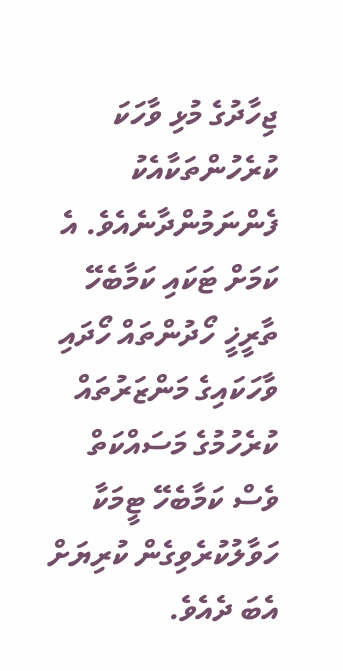ޖިހާދުގެ މުޅި ވާހަކަ ކުރެހުންތަކާއެކު ފެންނަމުންދާނެއެވެ. އެ ކަމަށް ޓަކައި ކަމާބެހޭ ތާރީޚީ ހޯދުންތައް ހޯދައި ވާހަކައިގެ މަންޒަރުތައް ކުރެހުމުގެ މަސައްކަތް ވެސް ކަމާބެހޭ ޓީމަކާ ހަވާލުކުރެވިގެން ކުރިޔަށް އެބަ ދެއެވެ.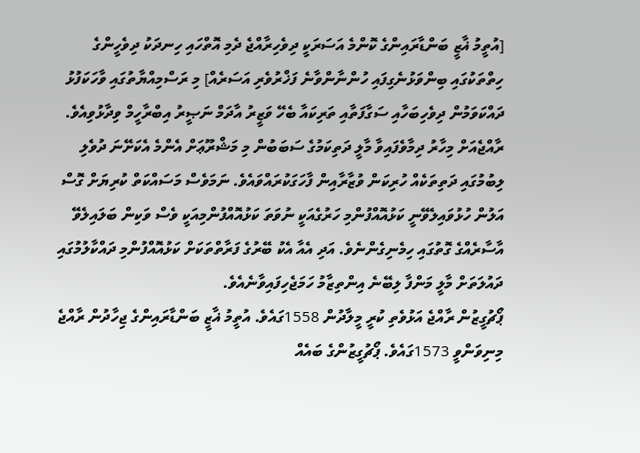[އުތީމު ޣާޒީ ބަންޑާރައިންގެ ކޮންމެ އަސަރަކީ ދިވެހިރާއްޖެ ދެމި އޮތްހައި ހިނދަކު ދިވެހީންގެ ހިތްތަކުގައި ބިންވަޅުނެގިފައި ހުންނާންވާނެ ފަޚްރުވެރި އަސަރެއް] މި ރަސްމިއްޔާތުގައި ވާހަކަފުޅު ދައްކަވަމުން ދިވެހިބަހާއި ސަގާފަތާއި ތަރިކައާ ބެހޭ ވަޒީރު އާދަމް ނަޞީރު އިބްރާހީމް ވިދާޅުވިއެވެ.
ރާއްޖެއަށް މިހާރު ދިމާވެފައިވާ މާލީ ދަތިކަމުގެ ސަބަބުން މި މަޝްރޫޢަށް އެންމެ އެކަށޭނަ ދުވެލި ލިބުމުގައި ދަތިތަކެއް ހުރިކަން ވުޒާރާއިން ފާހަގަކުރައްވައެވެ. ނަމަވެސް މަސައްކަތް ކުރިޔަށް ގޮސް އަލުން ހުޅުވައިލެވޭނީ ކަޅުއޮއްފުންމި ހަރުގެއަކީ ނުވަތަ ކަޅުއޮއްފުންމިއަކީ ވެސް ވަކިން ބަލައިލެވޭ އާސާރެއްގެ ގޮތުގައި ހިމެނިގެންނެވެ. އަދި އެއާ އެކު ބޭރުގެ ފަރާތްތަކަށް ކަޅުއޮއްފުންމި ދައްކާލުމުގައި ދައުލަތަށް މާލީ މަންފާ ލިބޭނެ އިންތިޒާމު ހަމަޖެހިފައިވާނެއެވެ.
ޕޯޗުގީޒުން ރާއްޖެ އަޅުވެތި ކުރީ މީލާދުން 1558ގައެވެ. އުތީމު ޣާޒީ ބަންޑާރައިންގެ ޖިހާދުން ރާއްޖެ މިނިވަންވީ 1573ގައެވެ. ޕޯޗުގީޒުންގެ ބައެއް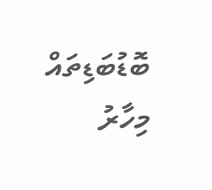ބޮޑުބަޑިތައް މިހާރު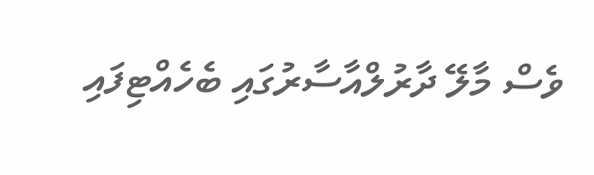ވެސް މާލޭ ދާރުލްއާސާރުގައި ބެހެއްޓިފައި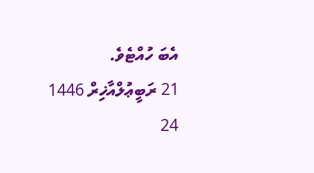އެބަ ހުއްޓެވެ.
21 ރަބީޢުލްއާޚިރް 1446
24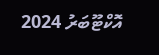އޮކްޓޫބަރު 2024